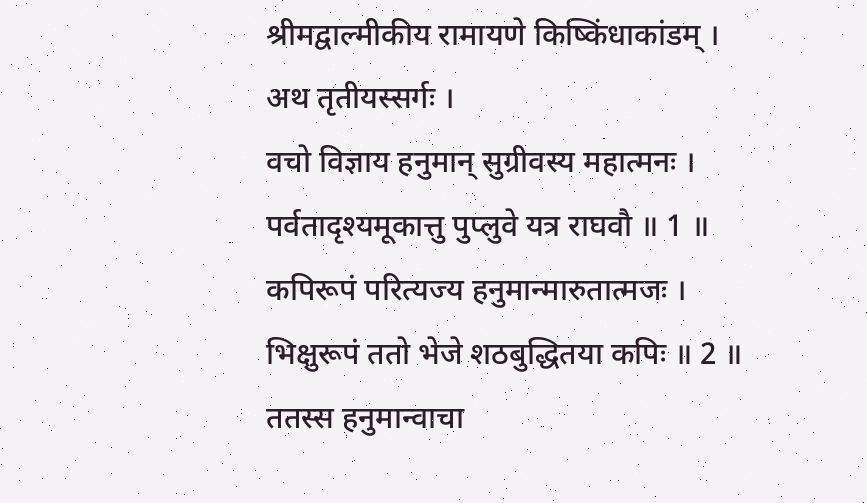श्रीमद्वाल्मीकीय रामायणे किष्किंधाकांडम् ।
अथ तृतीयस्सर्गः ।
वचो विज्ञाय हनुमान् सुग्रीवस्य महात्मनः ।
पर्वतादृश्यमूकात्तु पुप्लुवे यत्र राघवौ ॥ 1 ॥
कपिरूपं परित्यज्य हनुमान्मारुतात्मजः ।
भिक्षुरूपं ततो भेजे शठबुद्धितया कपिः ॥ 2 ॥
ततस्स हनुमान्वाचा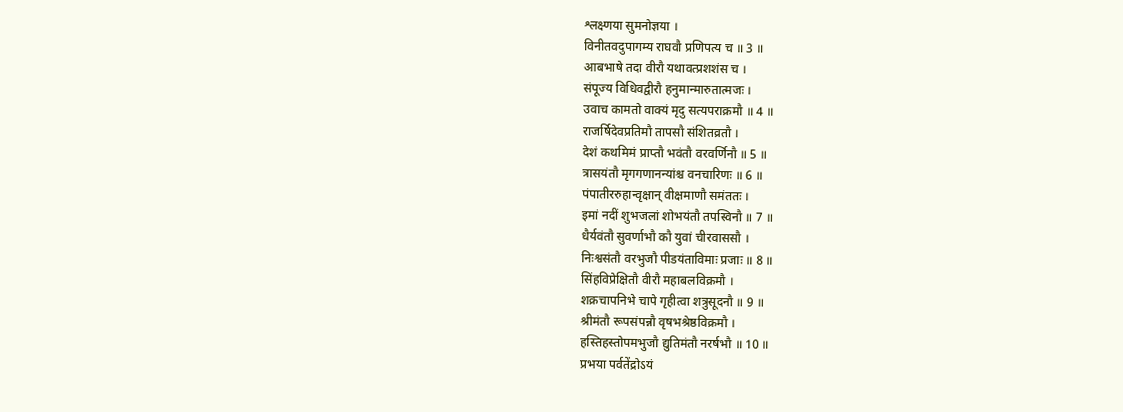श्लक्ष्णया सुमनोज्ञया ।
विनीतवदुपागम्य राघवौ प्रणिपत्य च ॥ 3 ॥
आबभाषे तदा वीरौ यथावत्प्रशशंस च ।
संपूज्य विधिवद्वीरौ हनुमान्मारुतात्मजः ।
उवाच कामतो वाक्यं मृदु सत्यपराक्रमौ ॥ 4 ॥
राजर्षिदेवप्रतिमौ तापसौ संशितव्रतौ ।
देशं कथमिमं प्राप्तौ भवंतौ वरवर्णिनौ ॥ 5 ॥
त्रासयंतौ मृगगणानन्यांश्च वनचारिणः ॥ 6 ॥
पंपातीररुहान्वृक्षान् वीक्षमाणौ समंततः ।
इमां नदीं शुभजलां शोभयंतौ तपस्विनौ ॥ 7 ॥
धैर्यवंतौ सुवर्णाभौ कौ युवां चीरवाससौ ।
निःश्वसंतौ वरभुजौ पीडयंताविमाः प्रजाः ॥ 8 ॥
सिंहविप्रेक्षितौ वीरौ महाबलविक्रमौ ।
शक्रचापनिभे चापे गृहीत्वा शत्रुसूदनौ ॥ 9 ॥
श्रीमंतौ रूपसंपन्नौ वृषभश्रेष्ठविक्रमौ ।
हस्तिहस्तोपमभुजौ द्युतिमंतौ नरर्षभौ ॥ 10 ॥
प्रभया पर्वतेंद्रोऽयं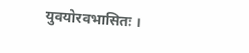युवयोरवभासितः ।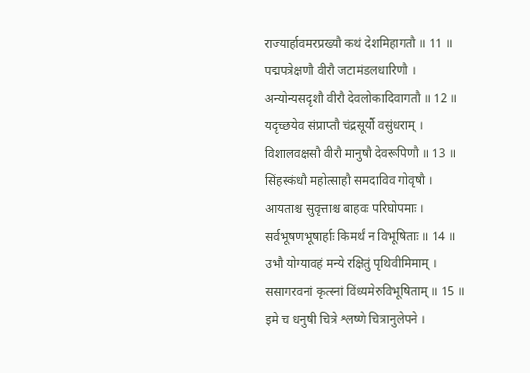राज्यार्हावमरप्रख्यौ कथं देशमिहागतौ ॥ 11 ॥
पद्मपत्रेक्षणौ वीरौ जटामंडलधारिणौ ।
अन्योन्यसदृशौ वीरौ देवलोकादिवागतौ ॥ 12 ॥
यदृच्छयेव संप्राप्तौ चंद्रसूर्यौ वसुंधराम् ।
विशालवक्षसौ वीरौ मानुषौ देवरूपिणौ ॥ 13 ॥
सिंहस्कंधौ महोत्साहौ समदाविव गोवृषौ ।
आयताश्च सुवृत्ताश्च बाहवः परिघोपमाः ।
सर्वभूषणभूषार्हाः किमर्थं न विभूषिताः ॥ 14 ॥
उभौ योग्यावहं मन्ये रक्षितुं पृथिवीमिमाम् ।
ससागरवनां कृत्स्नां विंध्यमेरुविभूषिताम् ॥ 15 ॥
इमे च धनुषी चित्रे श्लष्णे चित्रानुलेपने ।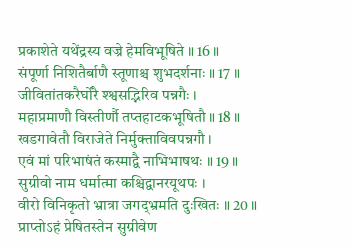प्रकाशेते यथेंद्रस्य वज्रे हेमविभूषिते ॥ 16 ॥
संपूर्णा निशितैर्बाणै स्तूणाश्च शुभदर्शनाः ॥ 17 ॥
जीवितांतकरैर्घोरै श्श्वसद्भिरिव पन्नगैः ।
महाप्रमाणौ विस्तीर्णौ तप्तहाटकभूषितौ ॥ 18 ॥
खडगावेतौ विराजेते निर्मुक्ताविवपन्नगौ ।
एवं मां परिभाषंतं कस्माद्वै नाभिभाषथः ॥ 19 ॥
सुग्रीवो नाम धर्मात्मा कश्चिद्वानरयूथपः ।
वीरो विनिकृतो भ्रात्रा जगद्भ्रमति दुःखितः ॥ 20 ॥
प्राप्तोऽहं प्रेषितस्तेन सुग्रीवेण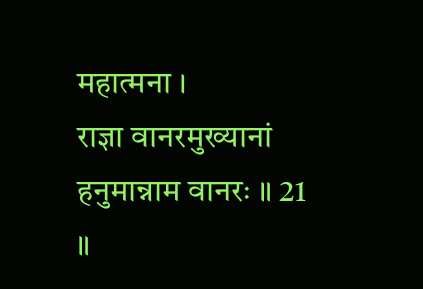महात्मना ।
राज्ञा वानरमुख्यानां हनुमान्नाम वानरः ॥ 21 ॥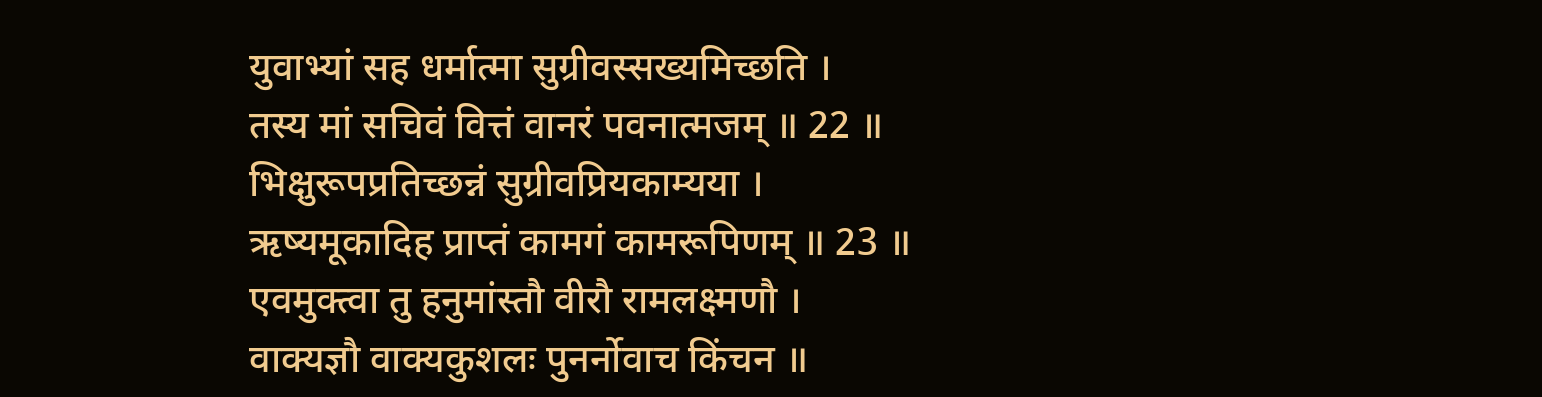युवाभ्यां सह धर्मात्मा सुग्रीवस्सख्यमिच्छति ।
तस्य मां सचिवं वित्तं वानरं पवनात्मजम् ॥ 22 ॥
भिक्षुरूपप्रतिच्छन्नं सुग्रीवप्रियकाम्यया ।
ऋष्यमूकादिह प्राप्तं कामगं कामरूपिणम् ॥ 23 ॥
एवमुक्त्वा तु हनुमांस्तौ वीरौ रामलक्ष्मणौ ।
वाक्यज्ञौ वाक्यकुशलः पुनर्नोवाच किंचन ॥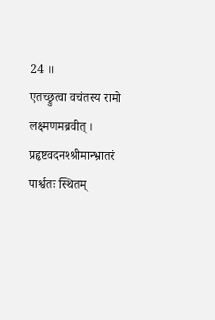24 ॥
एतच्छ्रुत्वा वचंतस्य रामो लक्ष्मणमब्रवीत् ।
प्रहृष्टवदनश्श्रीमान्भ्रातरं पार्श्वतः स्थितम्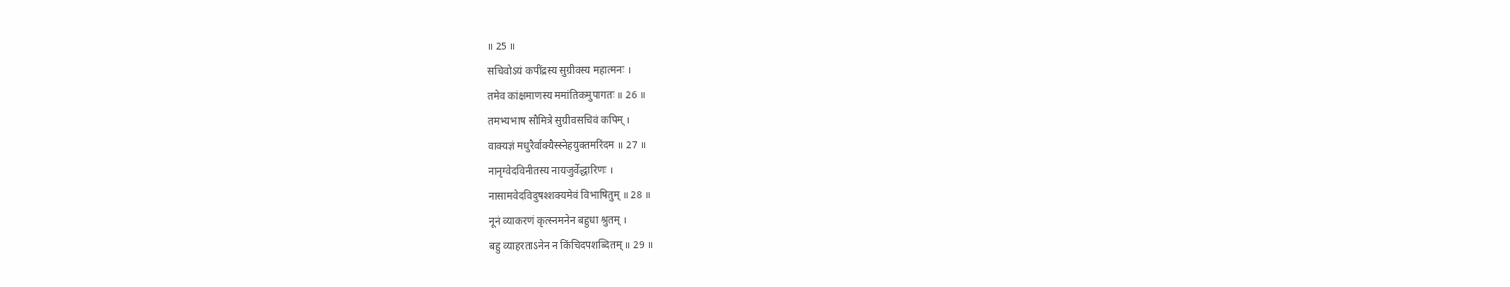॥ 25 ॥
सचिवोऽयं कपींद्रस्य सुग्रीवस्य महात्मनः ।
तमेव कांक्षमाणस्य ममांतिकमुपागतः ॥ 26 ॥
तमभ्यभाष सौमित्रे सुग्रीवसचिवं कपिम् ।
वाक्यज्ञं मधुरैर्वाक्यैस्स्नेहयुक्तमरिंदम ॥ 27 ॥
नानृग्वेदविनीतस्य नायजुर्वेद्धारिणः ।
नासामवेदविदुषश्शक्यमेवं विभाषितुम् ॥ 28 ॥
नूनं व्याकरणं कृत्स्नमनेन बहुधा श्रुतम् ।
बहु व्याहरताऽनेन न किंचिदपशब्दितम् ॥ 29 ॥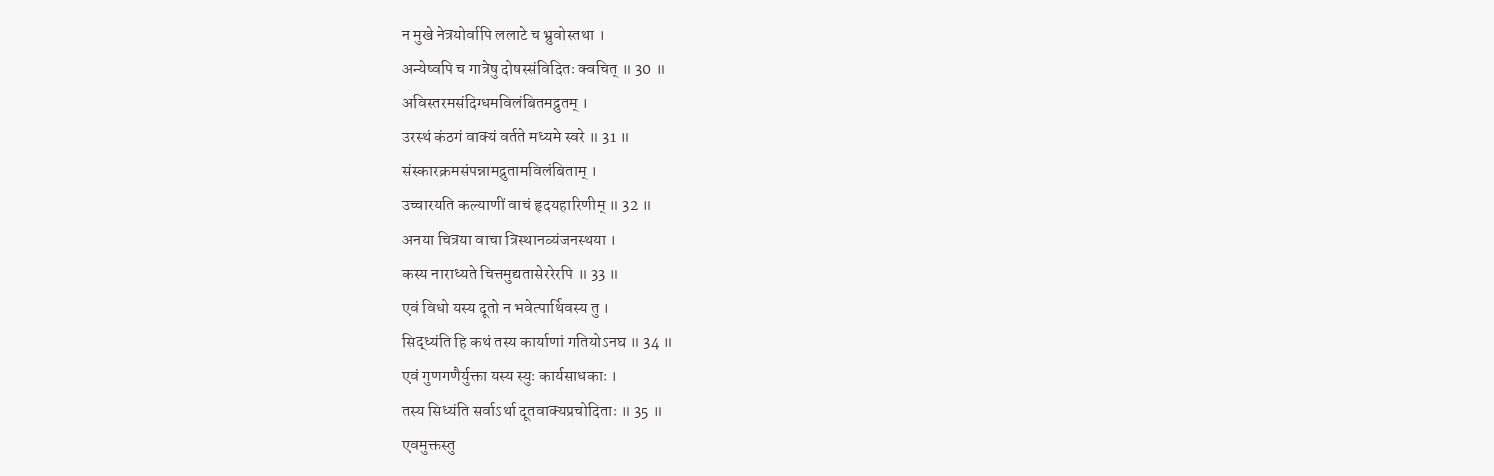न मुखे नेत्रयोर्वापि ललाटे च भ्रुवोस्तथा ।
अन्येष्वपि च गात्रेषु दोषस्संविदितः क्वचित् ॥ 30 ॥
अविस्तरमसंदिग्धमविलंबितमद्रुतम् ।
उरस्थं कंठगं वाक्यं वर्तते मध्यमे स्वरे ॥ 31 ॥
संस्कारक्रमसंपन्नामद्रुतामविलंबिताम् ।
उच्चारयति कल्याणीं वाचं हृदयहारिणीम् ॥ 32 ॥
अनया चित्रया वाचा त्रिस्थानव्यंजनस्थया ।
कस्य नाराध्यते चित्तमुद्यतासेररेरपि ॥ 33 ॥
एवं विधो यस्य दूतो न भवेत्पार्थिवस्य तु ।
सिद्ध्यंति हि कथं तस्य कार्याणां गतियोऽनघ ॥ 34 ॥
एवं गुणगणैर्युक्ता यस्य स्युः कार्यसाधकाः ।
तस्य सिध्यंति सर्वाऽर्था दूतवाक्यप्रचोदिताः ॥ 35 ॥
एवमुक्तस्तु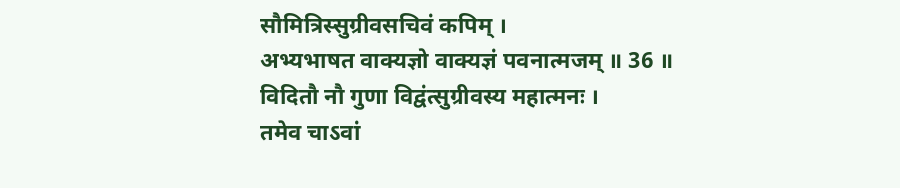सौमित्रिस्सुग्रीवसचिवं कपिम् ।
अभ्यभाषत वाक्यज्ञो वाक्यज्ञं पवनात्मजम् ॥ 36 ॥
विदितौ नौ गुणा विद्वंत्सुग्रीवस्य महात्मनः ।
तमेव चाऽवां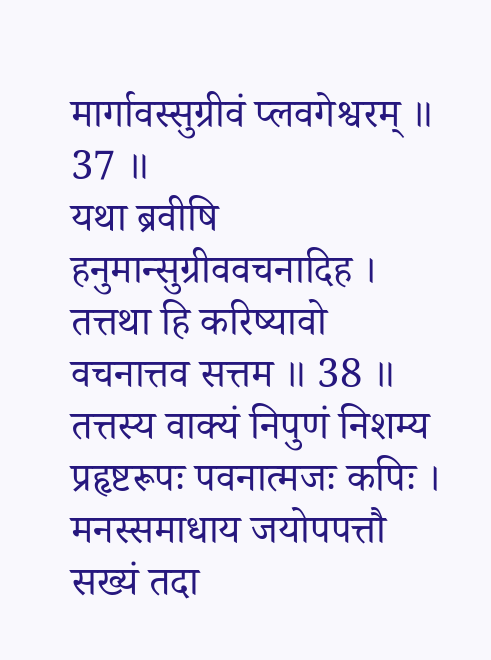मार्गावस्सुग्रीवं प्लवगेश्वरम् ॥ 37 ॥
यथा ब्रवीषि हनुमान्सुग्रीववचनादिह ।
तत्तथा हि करिष्यावो वचनात्तव सत्तम ॥ 38 ॥
तत्तस्य वाक्यं निपुणं निशम्य प्रहृष्टरूपः पवनात्मजः कपिः ।
मनस्समाधाय जयोपपत्तौ सख्यं तदा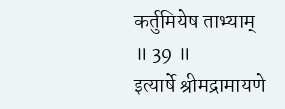कर्तुमियेष ताभ्याम् ॥ 39 ॥
इत्यार्षे श्रीमद्रामायणे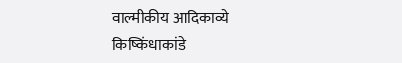वाल्मीकीय आदिकाव्ये किष्किंधाकांडे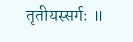तृतीयस्सर्गः ॥